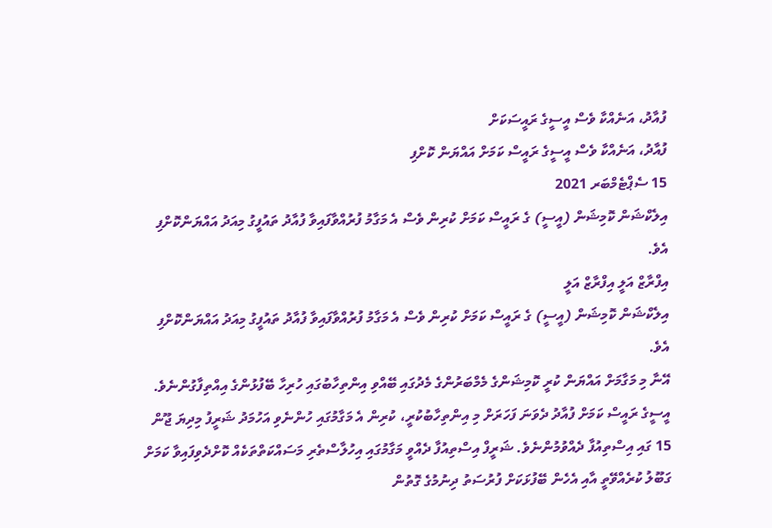ފުއާދު، އަނެއްކާ ވެސް އީސީގެ ރައީސަކަށް
ފުއާދު، އަނެއްކާ ވެސް އީސީގެ ރައީސް ކަމަށް އައްޔަން ކޮށްފި
15 ސެޕްޓެމްބަރ 2021
އިލެކްޝަން ކޮމިޝަން (އީސީ) ގެ ރައީސް ކަމަށް ކުރިން ވެސް އެ މަގާމު ފުރުއްވާފައިވާ ފުއާދު ތައުފީގު މިއަދު އައްޔަންކޮށްފި އެވެ.
އިފްރާޒް އަލީ އިފްރާޒް އަލީ
އިލެކްޝަން ކޮމިޝަން (އީސީ) ގެ ރައީސް ކަމަށް ކުރިން ވެސް އެ މަގާމު ފުރުއްވާފައިވާ ފުއާދު ތައުފީގު މިއަދު އައްޔަންކޮށްފި އެވެ.
އޭނާ މި މަގާމަށް އައްޔަން ކުރީ ކޮމިޝަންގެ މެމްބަރުންގެ މެދުގައި ބޭއްވި އިންތިހާބުގައި ހުރިހާ ބޭފުޅުންގެ އިއްތިފާގުންނެވެ.
އީސީގެ ރައީސް ކަމަށް ފުއާދު ދެވަނަ ފަހަރަށް މި އިންތިހާބުކުރީ، ކުރިން އެ މަގާމުގައި ހުންނެވި އަހުމަދު ޝަރީފު މިދިޔަ ޖޫން 15 ގައި އިސްތިއުފާ ދެއްވުމުންނެވެ. ޝަރީފް އިސްތިއުފާ ދެއްވީ މަގާމުގައި އިހުލާސްތެރި މަސައްކަތްތަކެއް ކޮށްދެވިފައިވާ ކަމަށް ގަބޫލު ކުރެއްވޭތީ އާއި އެހެން ބޭފުޅަކަށް ފުރުސަތު ދިނުމުގެ ގޮތުން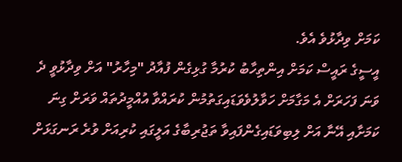ކަމަށް ވިދާޅުވެ އެވެ.
އީސީގެ ރައީސް ކަމަށް އިންތިހާބު ކުރުމާ ގުޅިގެން ފުއާދު "މިހާރު" އަށް ވިދާޅުވީ ދެ ވަނަ ފަހަރަށް އެ މަގާމަށް ހަވާލުވެވަޑައިގަތުމުން ކުރައްވާ އުއްމީދުތައް ވަރަށް ގިނަ ކަމަށާއި އޭނާ އަށް ލިބިވަޑައިގެންފައިވާ ތަޖުރިބާގެ އަލީގައި ކުރިއަށް ވުރެ ރަނގަޅަށް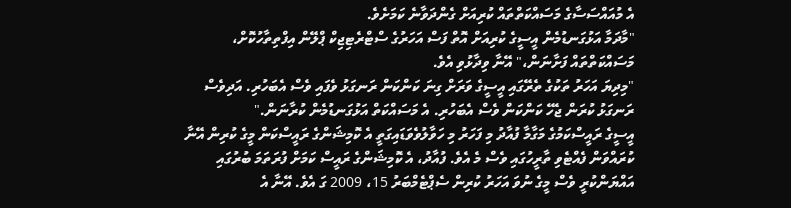އެ މުއައްސަސާގެ މަސައްކަތްތައް ކުރިއަށް ގެންދަވާނެ ކަމަށެވެ.
"މާދަމާ އަޅުގަނޑުމެން އީސީގެ ކުރިއަށް އޮތް ފަސް އަހަރުގެ ސްޓްރެޓިޖިކް ޕްލޭން އިފްތިތާހުކޮށް، މަސައްކަތްތައް ފަށާނަން،" އޭނާ ވިދާޅުވި އެވެ.
"މިދިޔަ އަހަރު ތަކުގެ ތެރޭގައި އީސީގެ ވަރަށް ގިނަ ކަންކަން ރަނގަޅު ވެފައި ވެސް އެބަހުރި. އަދިވެސް ރަނގަޅު ކުރަން ޖެހޭ ކަންކަން ވެސް އެބަހުރި. އެ މަސައްކަތް އަޅުގަނޑުމެން ކުރާނަން."
އީސީގެ ރައީސްކަމުގެ މަގާމާ ފުއާދު މި ފަހަރު މި ހަވާލުވެވަޑައިގަތީ އެ ކޮމިޝަންގެ ރައީސްކަން މީގެ ކުރިން އޭނާ ކުރައްވަން ފެއްޓެވި ތާރީހުގައި ވެސް މެ އެވެ. ފުއާދު، އެ ކޮމިޝަންގެ ރައީސް ކަމަށް ފުރަތަމަ ބުރުގައި އައްޔަންކުރީ ވެސް މީގެ ނުވަ އަހަރު ކުރިން ސެޕްޓެމްބަރު 15، 2009 ގަ އެވެ. އޭނާ އެ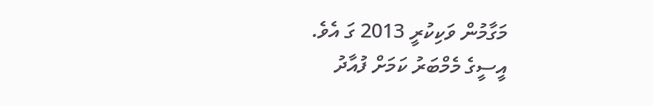މަގާމުން ވަކިކުރީ 2013 ގަ އެވެ.
އީސީގެ މެމްބަރު ކަމަށް ފުއާދު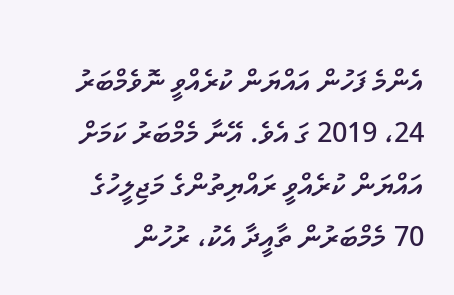އެންމެ ފަހުން އައްޔަން ކުރެއްވީ ނޮވެމްބަރު 24، 2019 ގަ އެވެ. އޭނާ މެމްބަރު ކަމަށް އައްޔަން ކުރެއްވީ ރައްޔިތުންގެ މަޖިލީހުގެ 70 މެމްބަރުން ތާއީދާ އެކު، ރުހުން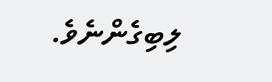ލިބިގެންނެވެ.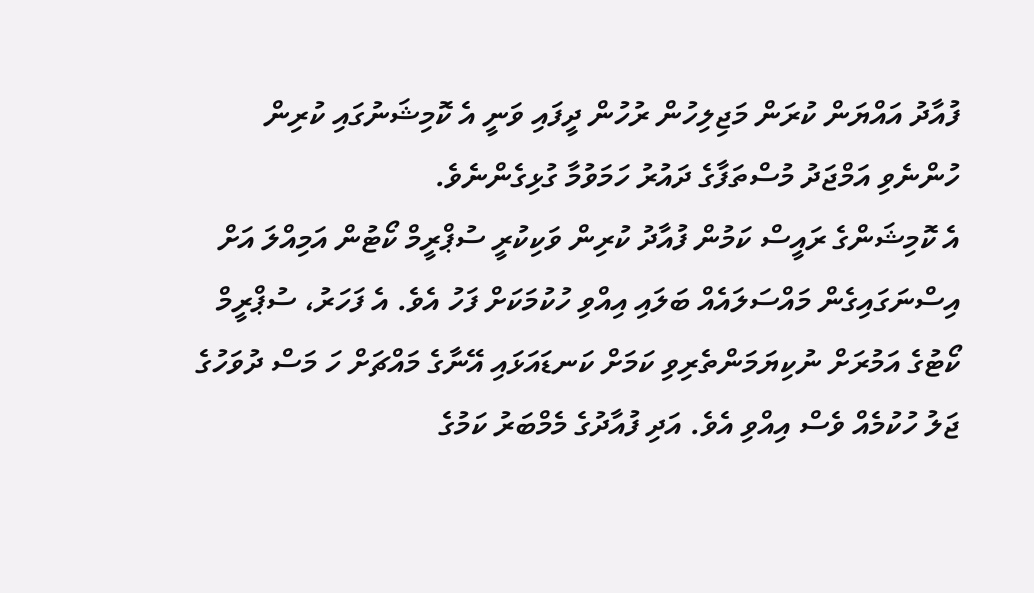ފުއާދު އައްޔަން ކުރަން މަޖިލިހުން ރުހުން ދީފައި ވަނީ އެ ކޮމިޝަނުގައި ކުރިން ހުންނެވި އަމްޖަދު މުސްތަފާގެ ދައުރު ހަމަވުމާ ގުޅިގެންނެވެ.
އެ ކޮމިޝަންގެ ރައީސް ކަމުން ފުއާދު ކުރިން ވަކިކުރީ ސުޕްރީމް ކޯޓުން އަމިއްލަ އަށް އިސްނަގައިގެން މައްސަލައެއް ބަލައި އިއްވި ހުކުމަކަށް ފަހު އެވެ. އެ ފަހަރު، ސުޕްރީމް ކޯޓުގެ އަމުރަށް ނުކިޔަމަންތެރިވި ކަމަށް ކަނޑައަޅައި އޭނާގެ މައްޗަށް ހަ މަސް ދުވަހުގެ ޖަލު ހުކުމެއް ވެސް އިއްވި އެވެ. އަދި ފުއާދުގެ މެމްބަރު ކަމުގެ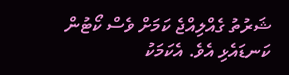ޝަރުތު ގެއްލިއްޖެ ކަމަށް ވެސް ކޯޓުން ކަނޑައެޅި އެވެ. އެކަމަކު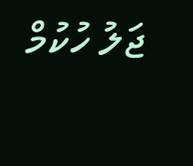ޖަލު ހުކުމް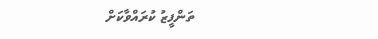ތަންފީޒު ކުރައްވާކަށް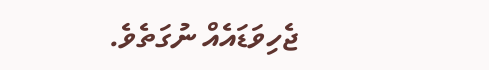ޖެހިވަޑައެއް ނުގަތެވެ.